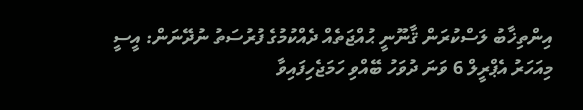އިންތިޚާބު ލަސްކުރަން ޤާނޫނީ ޙުއްޖަތެއް ދެއްކުމުގެ ފުރުސަތު ނުދޭނަން: އީސީ
މިއަހަރު އެޕްރީލް 6 ވަނަ ދުވަހު ބޭއްވި ހަމަޖެހިފައިވާ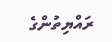ރައްޔިތުންގެ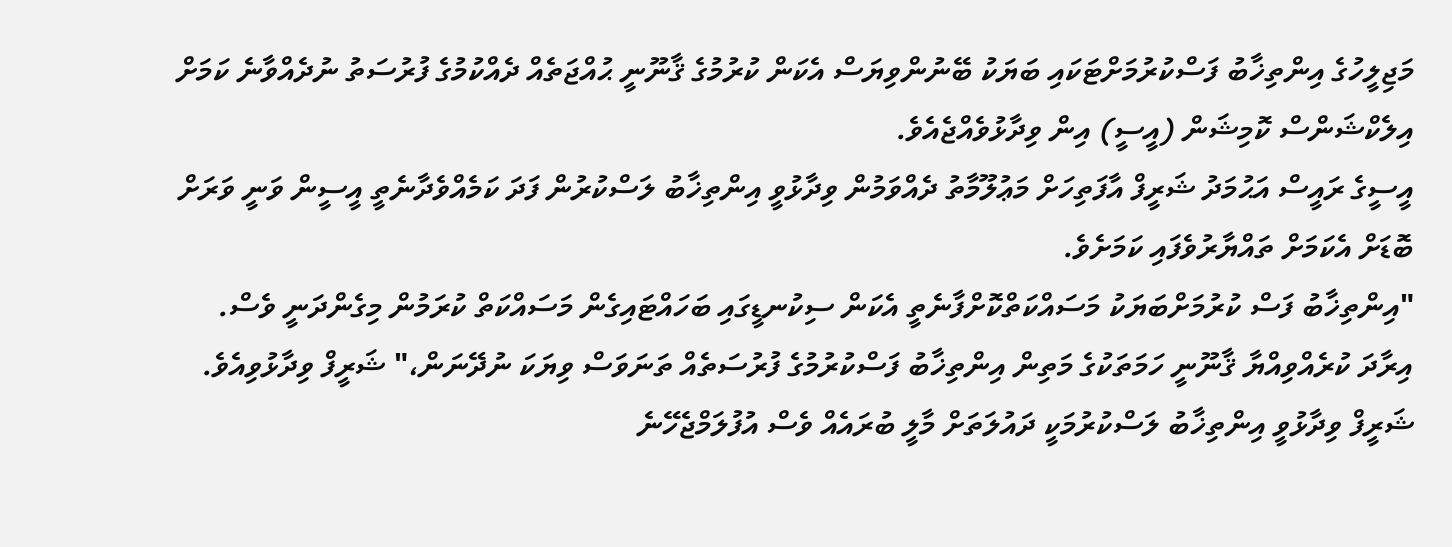މަޖިލީހުގެ އިންތިޚާބު ފަސްކުރުމަށްޓަކައި ބަޔަކު ބޭނުންވިޔަސް އެކަން ކުރުމުގެ ޤާނޫނީ ޙުއްޖަތެއް ދެއްކުމުގެ ފުރުސަތު ނުދެއްވާނެ ކަމަށް އިލެކްޝަންސް ކޮމިޝަން (އީސީ) އިން ވިދާޅުވެއްޖެއެވެ.
އީސީގެ ރައީސް އަޙުމަދު ޝަރީފް އާފަތިހަށް މަޢުލޫމާތު ދެއްވަމުން ވިދާޅުވީ އިންތިޚާބު ލަސްކުރުން ފަދަ ކަމެއްވެދާނެތީ އީސީން ވަނީ ވަރަށް ބޮޑަށް އެކަމަށް ތައްޔާރުވެފައި ކަމަށެވެ.
"އިންތިޚާބު ފަސް ކުރުމަށްބަޔަކު މަސައްކަތްކޮށްފާނެތީ އެކަން ސިކުނޑީގައި ބަހައްޓައިގެން މަސައްކަތް ކުރަމުން މިގެންދަނީ ވެސް. އިރާދަ ކުރެއްވިއްޔާ ޤާނޫނީ ހަމަތަކުގެ މަތިން އިންތިޚާބު ފަސްކުރުމުގެ ފުރުސަތެއް ތަނަވަސް ވިޔަކަ ނުދޭނަން،" ޝަރީފް ވިދާޅުވިއެވެ.
ޝަރީފް ވިދާޅުވީ އިންތިޚާބު ލަސްކުރުމަކީ ދައުލަތަށް މާލީ ބުރައެއް ވެސް އުފުލަމްޖެހޭނެ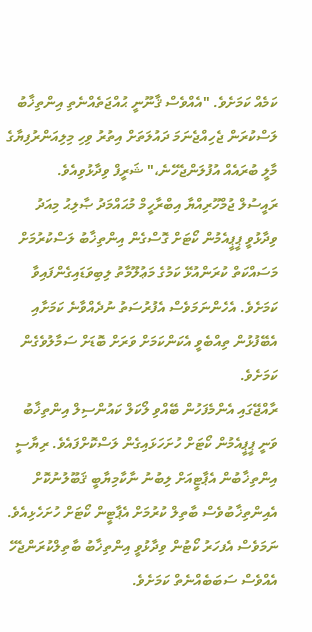ކަމެއް ކަމަށެވެ. "އެއްވެސް ޤާނޫނީ ޙުއްޖަތެއްނެތި އިންތިޚާބު ލަސްކުރަން ޖެހިއްޖެނަމަ ދައުލަތަށް އިތުރު ވިހި މިލިއަންރުފިޔާގެ މާލީ ބުރައެއް އުފުލަންޖެހޭނެ،" ޝަރީފް ވިދާޅުވިއެވެ.
ރައީސުލް ޖުމްހޫރިއްޔާ އިބްރާހީމް މުޙައްމަދު ޞާލިޙު މިއަދު ވިދާޅުވީ ޕީޕީއެމުން ކޯޓަށް ގޮސްގެން އިންތިޚާބު ލަސްކުރުމަށް މަސައްކަތް ކުރަންއުޅޭ ކަމުގެ މަޢުލޫމާތު ލިބިވަޑައިގެންފައިވާ ކަމަށެވެ. އެހެންނަމަވެސް އެފުރުސަތު ނުދެއްވާނެ ކަމަށާއި އެބޭފުޅުން ތިއްބެވީ އެކަންކަމަށް ވަރަށް ބޮޑަށް ސަމާލުވެގެން ކަމަށެވެ.
ރާއްޖޭގައި އެންމެފަހުން ބޭއްވި ލޯކަލް ކައުންސިލް އިންތިޚާބު ވަނީ ޕީޕީއެމުން ކޯޓަށް ހުށަހަޅައިގެން ލަސްކޮށްފައެވެ. ރިޔާސީ އިންތިޚާބުން އެޕާޓީއަށް ލިބުނު ނާކާމިޔާބީ ޤަބޫލުނުކޮށް އެއިންތިޚާބުވެސް ބާތިލް ކުރުމަށް އެޕާޓީން ކޯޓަށް ހުށަހެޅިއެވެ. ނަމަވެސް އެފހަރު ކޯޓުން ވިދާޅުވީ އިންތިޚާބު ބާތިލްކުރަންޖެހޭ އެއްވެސް ސަބަބެއްނެތް ކަމަށެވެ.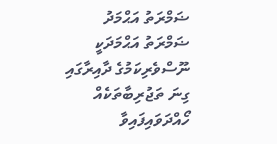ޟަމްރަތު އަޙްމަދު
ޟަމްރަތު އަޙްމަދަކީ ނޫސްވެރިކަމުގެ ދާއިރާގައި ގިނަ ތަޖުރިބާތަކެއް ހޯއްދަވައިފައިވާ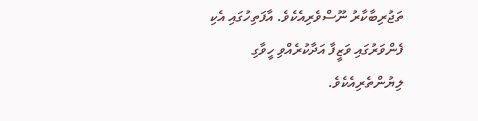ތަޖުރިބާކާރު ނޫސްވެރިއެކެވެ. އާފަތިހުގައި އެކި ފެންވަރުގައި ވަޒީފާ އަދާކުރެއްވި ހީވާގި ލިޔުންތެރިއެކެވެ.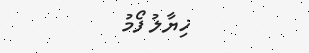ޚިޔާލު ފޯމު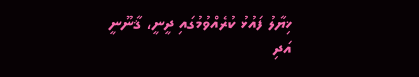ޚިޔާލު ފައުޅު ކުރެއްވުމުގައި ދީނީ، ޤާނޫނީ އަދި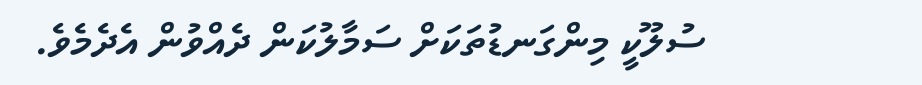ސުލޫކީ މިންގަނޑުތަކަށް ސަމާލުކަން ދެއްވުން އެދެމެވެ.